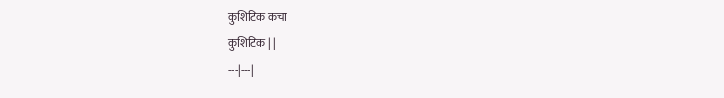कुशिटिक कचा
कुशिटिक | |
---|---|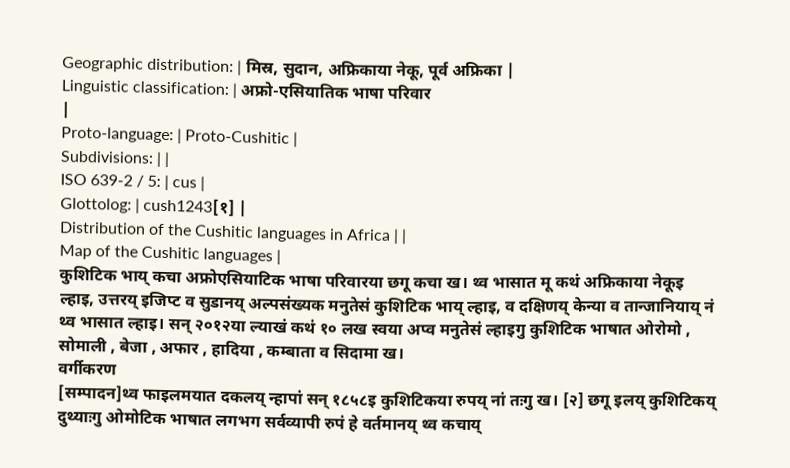Geographic distribution: | मिस्र, सुदान, अफ्रिकाया नेकू, पूर्व अफ्रिका |
Linguistic classification: | अफ्रो-एसियातिक भाषा परिवार
|
Proto-language: | Proto-Cushitic |
Subdivisions: | |
ISO 639-2 / 5: | cus |
Glottolog: | cush1243[१] |
Distribution of the Cushitic languages in Africa | |
Map of the Cushitic languages |
कुशिटिक भाय् कचा अफ्रोएसियाटिक भाषा परिवारया छगू कचा ख। थ्व भासात मू कथं अफ्रिकाया नेकूइ ल्हाइ, उत्तरय् इजिप्ट व सुडानय् अल्पसंख्यक मनुतेसं कुशिटिक भाय् ल्हाइ, व दक्षिणय् केन्या व तान्जानियाय् नं थ्व भासात ल्हाइ। सन् २०१२या ल्याखं कथं १० लख स्वया अप्व मनुतेसं ल्हाइगु कुशिटिक भाषात ओरोमो , सोमाली , बेजा , अफार , हादिया , कम्बाता व सिदामा ख।
वर्गीकरण
[सम्पादन]थ्व फाइलमयात दकलय् न्हापां सन् १८५८इ कुशिटिकया रुपय् नां तःगु ख। [२] छगू इलय् कुशिटिकय् दुथ्याःगु ओमोटिक भाषात लगभग सर्वव्यापी रुपं हे वर्तमानय् थ्व कचाय्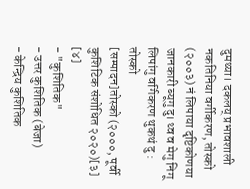दुमथ्या। दकलय् प्रभावशाली नकतिनिया वर्गीकरण, तोस्को (२००३) नं लिपाया दृष्टिकोणया जानकारी ब्यूगु दु। थ्व व मेगु निगू लिपांगु वर्गिकरण थुकथं दु :
तोस्को
[सम्पादन]तोस्को (२०००, पूर्वी कुशिटिक संशोधित २०२०)[३] [४]
- "कुशितिक"
- उत्तर कुशितिक (बेजा)
- केन्द्रिय कुशितिक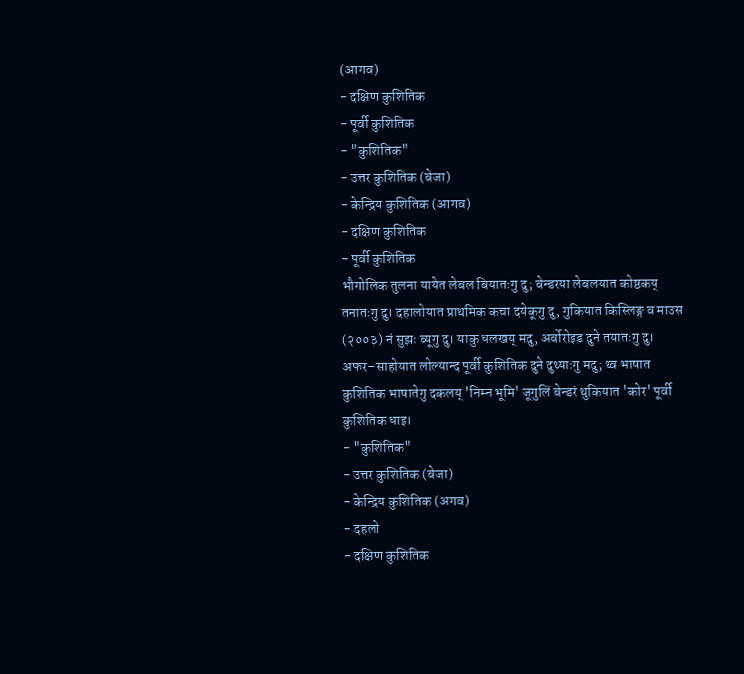(आगव)
- दक्षिण कुशितिक
- पूर्वी कुशितिक
- "कुशितिक"
- उत्तर कुशितिक (बेजा)
- केन्द्रिय कुशितिक (आगव)
- दक्षिण कुशितिक
- पूर्वी कुशितिक
भौगोलिक तुलना यायेत लेबल बियातःगु दु; बेन्डरया लेबलयात कोष्ठकय् तनातःगु दु। दहालोयात प्राथमिक कचा दयेकूगु दु, गुकियात किस्लिङ्ग व माउस (२००३) नं सुझः ब्यूगु दु। याकु धलखय् मदु, अर्बोरोइड दुने तयातःगु दु। अफर–साहोयात लोल्यान्द पूर्वी कुशितिक दुने दुथ्याःगु मदु; थ्व भाषात कुशितिक भाषातेगु दकलय् 'निम्न भूमि' जूगुलिं बेन्डरं थुकियात 'कोर' पूर्वी कुशितिक धाइ।
- "कुशितिक"
- उत्तर कुशितिक (बेजा)
- केन्द्रिय कुशितिक (अगव)
- दहलो
- दक्षिण कुशितिक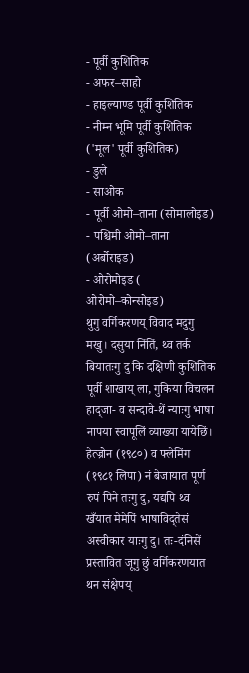- पूर्वी कुशितिक
- अफर–साहो
- हाइल्याण्ड पूर्वी कुशितिक
- नीम्न भूमि पूर्वी कुशितिक ('मूल' पूर्वी कुशितिक)
- डुले
- साओक
- पूर्वी ओमो–ताना (सोमालोइड)
- पश्चिमी ओमो–ताना (अर्बोराइड)
- ओरोमोइड ( ओरोमो–कोन्सोइड)
थुगु वर्गिकरणय् विवाद मदुगु मखु। दसुया निंतिं, थ्व तर्क बियातःगु दु कि दक्षिणी कुशितिक पूर्वी शाखाय् ला, गुकिया विचलन हाद्जा- व सन्दावे-थें न्याःगु भाषा नापया स्वापूलिं व्याख्या यायेछिं। हेत्ज्रोन (१९८०) व फ्लेमिंग (१९८१ लिपा) नं बेजायात पूर्ण रुपं पिने तःगु दु, यद्यपि थ्व खँयात मेमेपिं भाषाविद्तेसं अस्वीकार याःगु दु। तः-दंनिसें प्रस्तावित जूगु छुं वर्गिकरणयात थन संक्षेपय्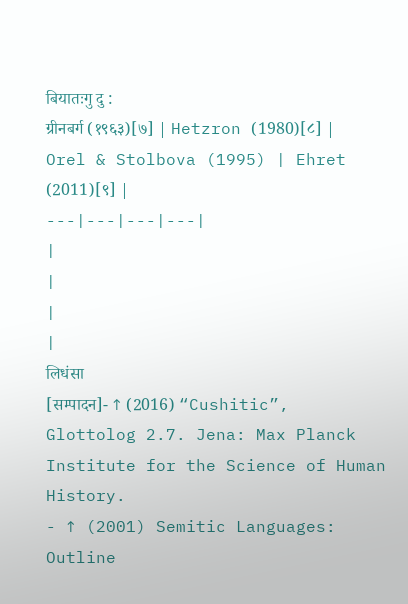बियातःगु दु :
ग्रीनबर्ग (१९६३)[७] | Hetzron (1980)[८] | Orel & Stolbova (1995) | Ehret (2011)[९] |
---|---|---|---|
|
|
|
|
लिधंसा
[सम्पादन]- ↑ (2016) “Cushitic”, Glottolog 2.7. Jena: Max Planck Institute for the Science of Human History.
- ↑ (2001) Semitic Languages: Outline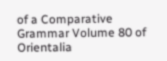of a Comparative Grammar Volume 80 of Orientalia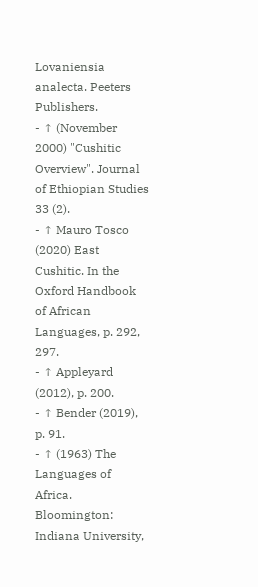Lovaniensia analecta. Peeters Publishers.
- ↑ (November 2000) "Cushitic Overview". Journal of Ethiopian Studies 33 (2).
- ↑ Mauro Tosco (2020) East Cushitic. In the Oxford Handbook of African Languages, p. 292, 297.
- ↑ Appleyard (2012), p. 200.
- ↑ Bender (2019), p. 91.
- ↑ (1963) The Languages of Africa. Bloomington: Indiana University,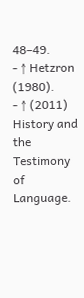48–49.
- ↑ Hetzron (1980).
- ↑ (2011) History and the Testimony of Language.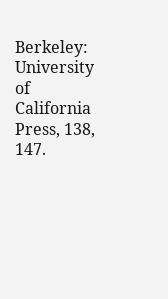Berkeley: University of California Press, 138, 147.